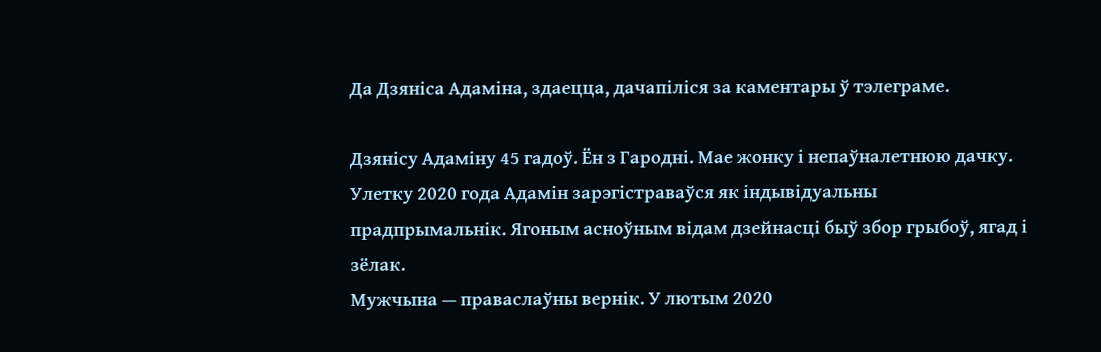Да Дзяніса Адаміна, здаецца, дачапіліся за каментары ў тэлеграме.

Дзянісу Адаміну 45 гадоў. Ён з Гародні. Мае жонку і непаўналетнюю дачку.
Улетку 2020 года Адамін зарэгістраваўся як індывідуальны прадпрымальнік. Ягоным асноўным відам дзейнасці быў збор грыбоў, ягад і зёлак.
Мужчына — праваслаўны вернік. У лютым 2020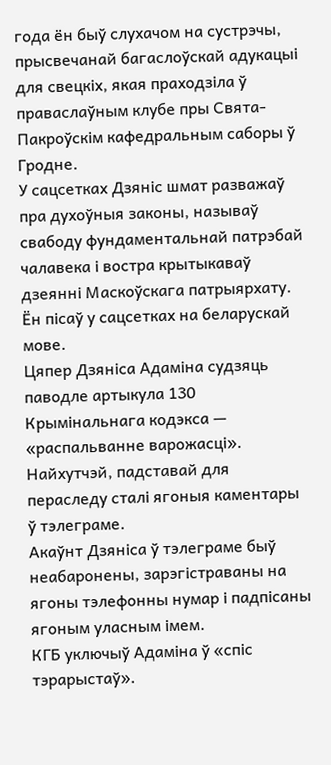года ён быў слухачом на сустрэчы, прысвечанай багаслоўскай адукацыі для свецкіх, якая праходзіла ў праваслаўным клубе пры Свята-Пакроўскім кафедральным саборы ў Гродне.
У сацсетках Дзяніс шмат разважаў пра духоўныя законы, называў свабоду фундаментальнай патрэбай чалавека і востра крытыкаваў дзеянні Маскоўскага патрыярхату. Ён пісаў у сацсетках на беларускай мове.
Цяпер Дзяніса Адаміна судзяць паводле артыкула 130 Крымінальнага кодэкса — «распальванне варожасці». Найхутчэй, падставай для пераследу сталі ягоныя каментары ў тэлеграме.
Акаўнт Дзяніса ў тэлеграме быў неабаронены, зарэгістраваны на ягоны тэлефонны нумар і падпісаны ягоным уласным імем.
КГБ уключыў Адаміна ў «спіс тэрарыстаў».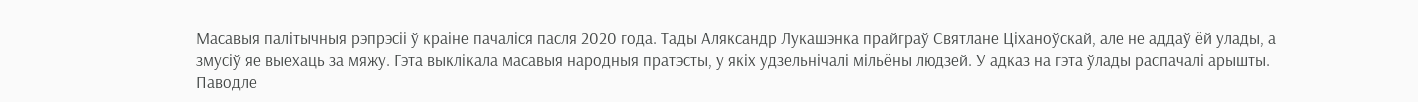Масавыя палітычныя рэпрэсіі ў краіне пачаліся пасля 2020 года. Тады Аляксандр Лукашэнка прайграў Святлане Ціханоўскай, але не аддаў ёй улады, а змусіў яе выехаць за мяжу. Гэта выклікала масавыя народныя пратэсты, у якіх удзельнічалі мільёны людзей. У адказ на гэта ўлады распачалі арышты.
Паводле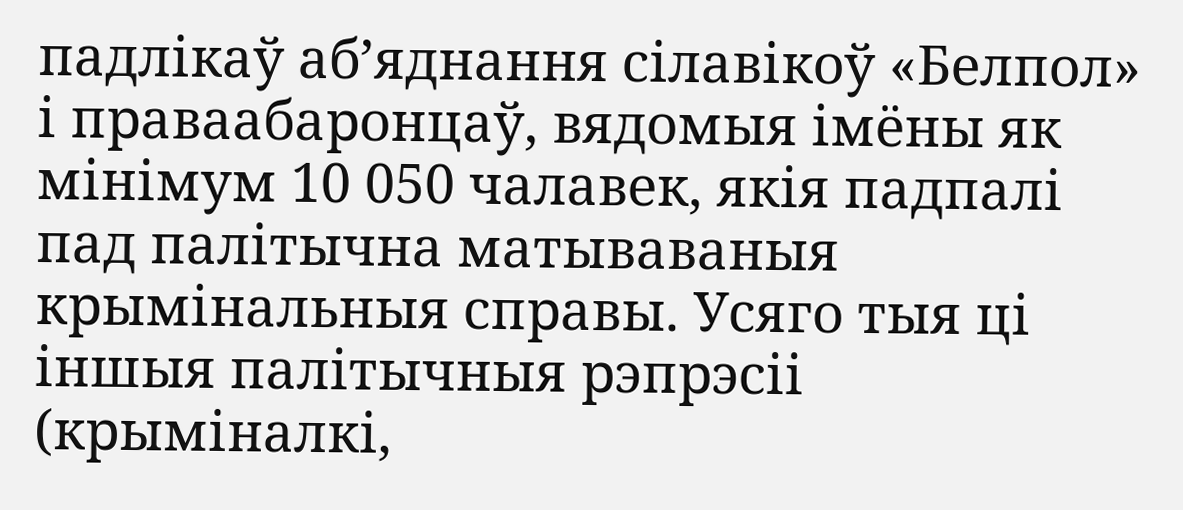падлікаў аб’яднання сілавікоў «Белпол» і праваабаронцаў, вядомыя імёны як мінімум 10 050 чалавек, якія падпалі пад палітычна матываваныя крымінальныя справы. Усяго тыя ці іншыя палітычныя рэпрэсіі (крыміналкі,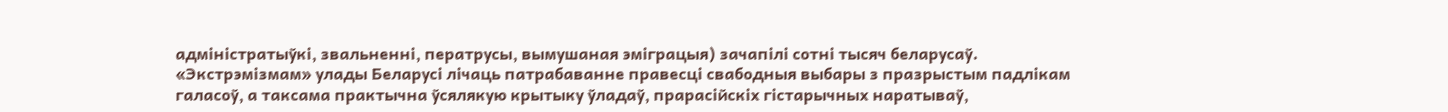адміністратыўкі, звальненні, ператрусы, вымушаная эміграцыя) зачапілі сотні тысяч беларусаў.
«Экстрэмізмам» улады Беларусі лічаць патрабаванне правесці свабодныя выбары з празрыстым падлікам галасоў, а таксама практычна ўсялякую крытыку ўладаў, прарасійскіх гістарычных наратываў,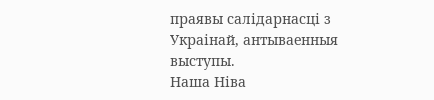праявы салідарнасці з Украінай, антываенныя выступы.
Наша Ніва